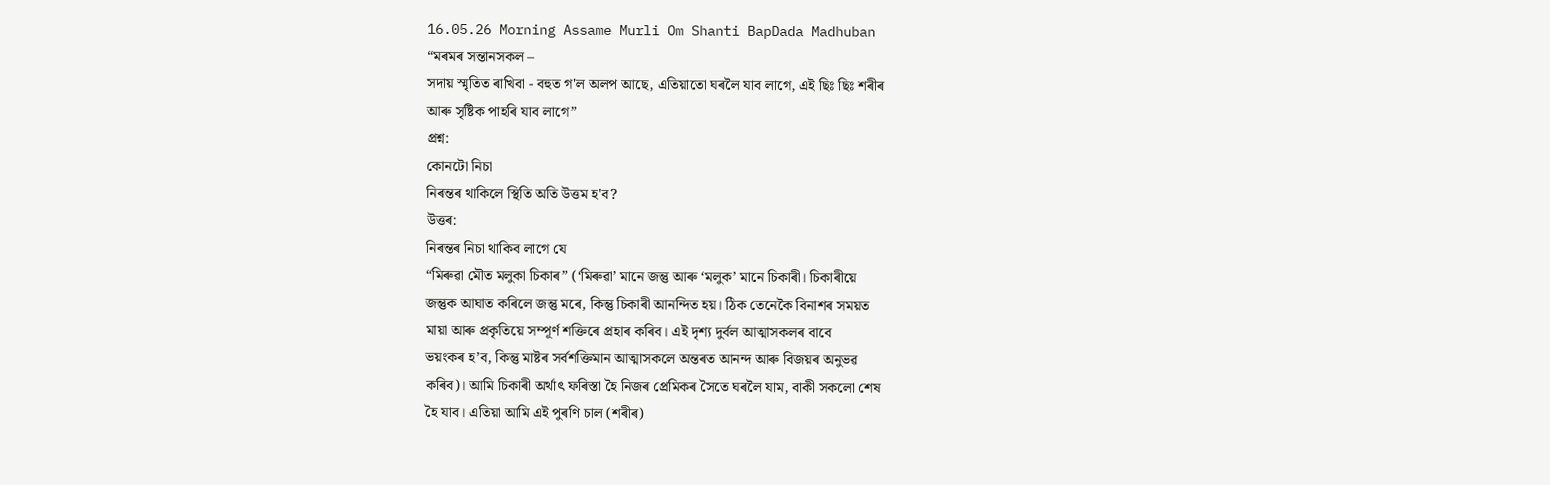16.05.26 Morning Assame Murli Om Shanti BapDada Madhuban
“মৰমৰ সন্তানসকল –
সদায় স্মৃতিত ৰাখিবা - বহুত গ'ল অলপ আছে, এতিয়াতো ঘৰলৈ যাব লাগে, এই ছিঃ ছিঃ শৰীৰ
আৰু সৃষ্টিক পাহৰি যাব লাগে”
প্ৰশ্ন:
কোনটো নিচা
নিৰন্তৰ থাকিলে স্থিতি অতি উত্তম হ'ব?
উত্তৰ:
নিৰন্তৰ নিচা থাকিব লাগে যে
“মিৰুৱা মৌত মলুকা চিকাৰ” (‘মিৰুৱা’ মানে জন্তু আৰু ‘মলুক’ মানে চিকাৰী। চিকাৰীয়ে
জন্তুক আঘাত কৰিলে জন্তু মৰে, কিন্তু চিকাৰী আনন্দিত হয়। ঠিক তেনেকৈ বিনাশৰ সময়ত
মায়া আৰু প্ৰকৃতিয়ে সম্পূৰ্ণ শক্তিৰে প্ৰহাৰ কৰিব। এই দৃশ্য দুৰ্বল আত্মাসকলৰ বাবে
ভয়ংকৰ হ’ব, কিন্তু মাষ্টৰ সৰ্বশক্তিমান আত্মাসকলে অন্তৰত আনন্দ আৰু বিজয়ৰ অনুভৱ
কৰিব)। আমি চিকাৰী অৰ্থাৎ ফৰিস্তা হৈ নিজৰ প্ৰেমিকৰ সৈতে ঘৰলৈ যাম, বাকী সকলো শেষ
হৈ যাব। এতিয়া আমি এই পুৰণি চাল (শৰীৰ)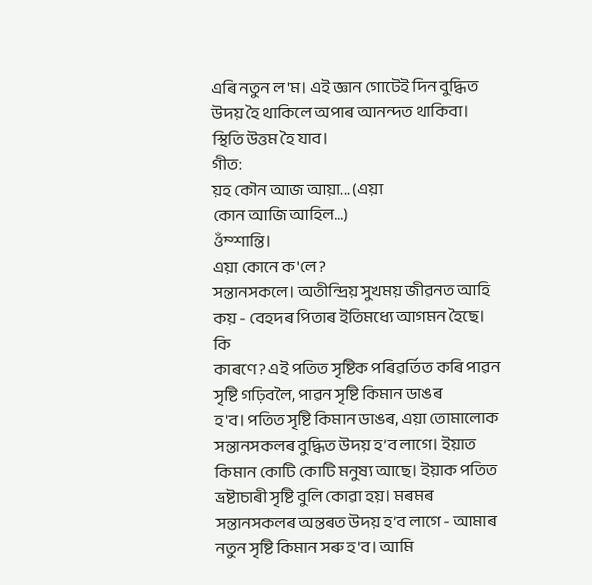এৰি নতুন ল'ম। এই জ্ঞান গোটেই দিন বুদ্ধিত
উদয় হৈ থাকিলে অপাৰ আনন্দত থাকিবা। স্থিতি উত্তম হৈ যাব।
গীত:
য়হ কৌন আজ আয়া... (এয়া
কোন আজি আহিল...)
ওঁম্শান্তি।
এয়া কোনে ক'লে?
সন্তানসকলে। অতীন্দ্ৰিয় সুখময় জীৱনত আহি কয় - বেহদৰ পিতাৰ ইতিমধ্যে আগমন হৈছে। কি
কাৰণে? এই পতিত সৃষ্টিক পৰিৱৰ্তিত কৰি পাৱন সৃষ্টি গঢ়িবলৈ, পাৱন সৃষ্টি কিমান ডাঙৰ
হ'ব। পতিত সৃষ্টি কিমান ডাঙৰ, এয়া তোমালোক সন্তানসকলৰ বুদ্ধিত উদয় হ’ব লাগে। ইয়াত
কিমান কোটি কোটি মনুষ্য আছে। ইয়াক পতিত ভ্ৰষ্টাচাৰী সৃষ্টি বুলি কোৱা হয়। মৰমৰ
সন্তানসকলৰ অন্তৰত উদয় হ’ব লাগে - আমাৰ নতুন সৃষ্টি কিমান সৰু হ'ব। আমি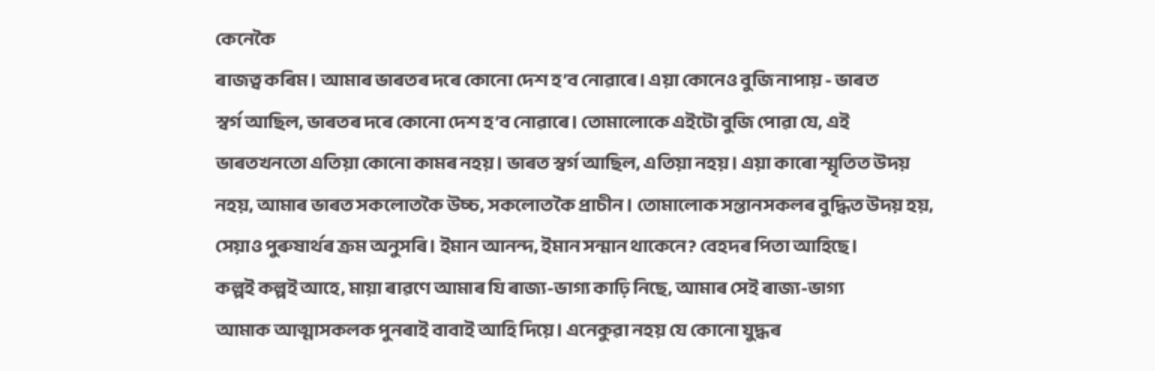কেনেকৈ
ৰাজত্ব কৰিম। আমাৰ ভাৰতৰ দৰে কোনো দেশ হ’ব নোৱাৰে। এয়া কোনেও বুজি নাপায় - ভাৰত
স্বৰ্গ আছিল, ভাৰতৰ দৰে কোনো দেশ হ’ব নোৱাৰে। তোমালোকে এইটো বুজি পোৱা যে, এই
ভাৰতখনতো এতিয়া কোনো কামৰ নহয়। ভাৰত স্বৰ্গ আছিল, এতিয়া নহয়। এয়া কাৰো স্মৃতিত উদয়
নহয়, আমাৰ ভাৰত সকলোতকৈ উচ্চ, সকলোতকৈ প্ৰাচীন। তোমালোক সন্তানসকলৰ বুদ্ধিত উদয় হয়,
সেয়াও পুৰুষাৰ্থৰ ক্ৰম অনুসৰি। ইমান আনন্দ, ইমান সন্মান থাকেনে? বেহদৰ পিতা আহিছে।
কল্পই কল্পই আহে, মায়া ৰাৱণে আমাৰ যি ৰাজ্য-ভাগ্য কাঢ়ি নিছে, আমাৰ সেই ৰাজ্য-ভাগ্য
আমাক আত্মাসকলক পুনৰাই বাবাই আহি দিয়ে। এনেকুৱা নহয় যে কোনো যুদ্ধৰ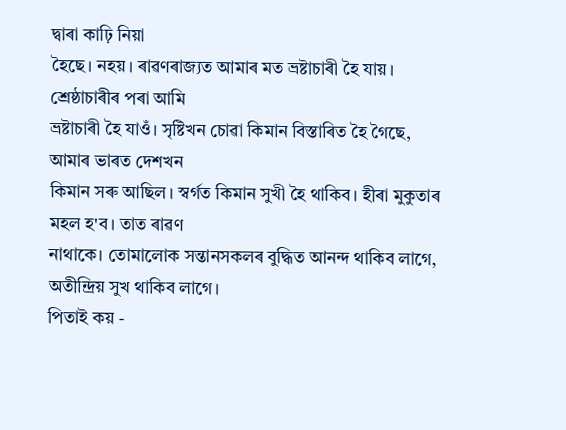দ্বাৰা কাঢ়ি নিয়া
হৈছে। নহয়। ৰাৱণৰাজ্যত আমাৰ মত ভ্ৰষ্টাচাৰী হৈ যায়। শ্ৰেষ্ঠাচাৰীৰ পৰা আমি
ভ্ৰষ্টাচাৰী হৈ যাওঁ। সৃষ্টিখন চোৱা কিমান বিস্তাৰিত হৈ গৈছে, আমাৰ ভাৰত দেশখন
কিমান সৰু আছিল। স্বৰ্গত কিমান সুখী হৈ থাকিব। হীৰা মুকুতাৰ মহল হ'ব। তাত ৰাৱণ
নাথাকে। তোমালোক সন্তানসকলৰ বুদ্ধিত আনন্দ থাকিব লাগে, অতীন্দ্ৰিয় সুখ থাকিব লাগে।
পিতাই কয় -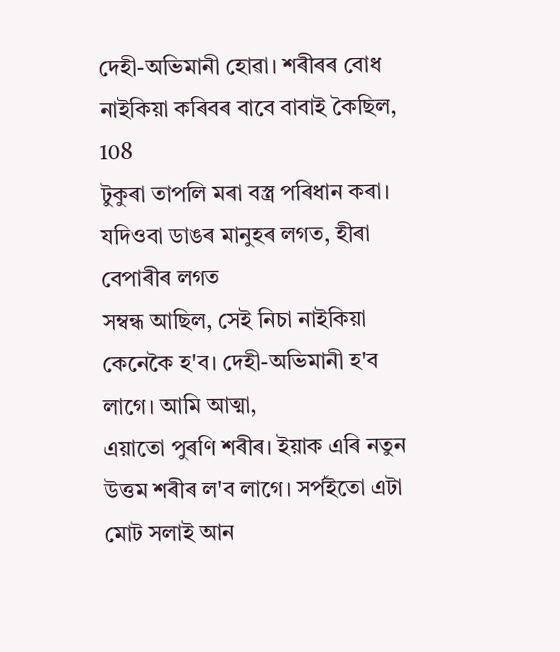দেহী-অভিমানী হোৱা। শৰীৰৰ বোধ নাইকিয়া কৰিবৰ বাবে বাবাই কৈছিল, 108
টুকুৰা তাপলি মৰা বস্ত্ৰ পৰিধান কৰা। যদিওবা ডাঙৰ মানুহৰ লগত, হীৰা বেপাৰীৰ লগত
সম্বন্ধ আছিল, সেই নিচা নাইকিয়া কেনেকৈ হ'ব। দেহী-অভিমানী হ'ব লাগে। আমি আত্মা,
এয়াতো পুৰণি শৰীৰ। ইয়াক এৰি নতুন উত্তম শৰীৰ ল'ব লাগে। সৰ্পইতো এটা মোট সলাই আন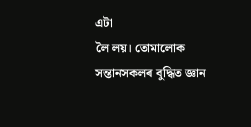এটা
লৈ লয়। তোমালোক সন্তানসকলৰ বুদ্ধিত জ্ঞান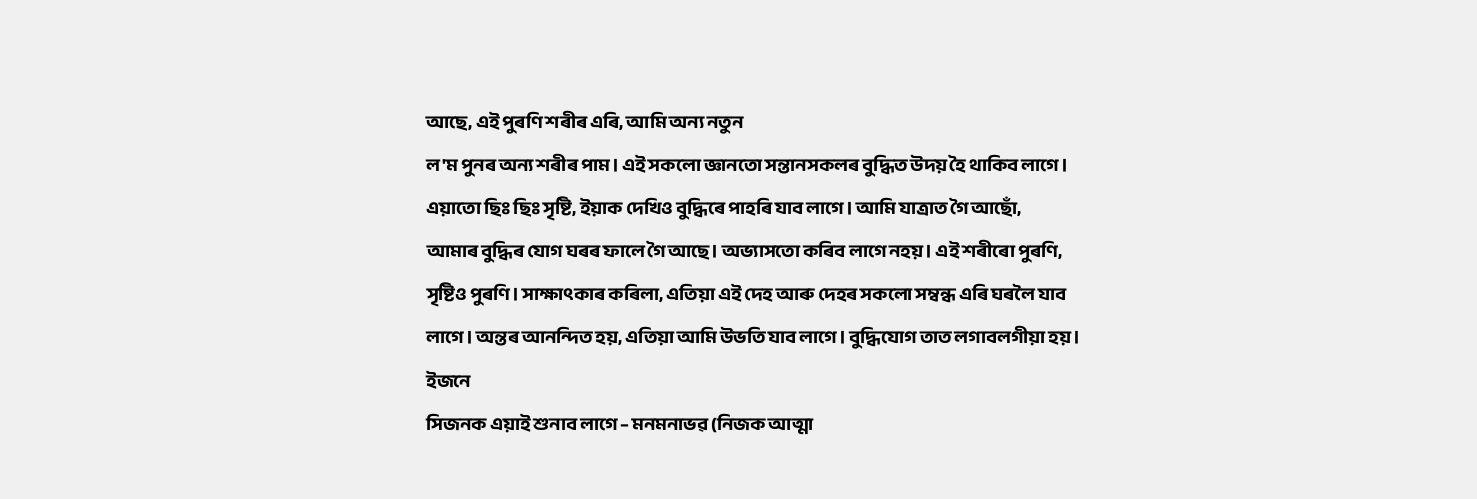আছে, এই পুৰণি শৰীৰ এৰি, আমি অন্য নতুন
ল'ম পুনৰ অন্য শৰীৰ পাম। এই সকলো জ্ঞানতো সন্তানসকলৰ বুদ্ধিত উদয় হৈ থাকিব লাগে।
এয়াতো ছিঃ ছিঃ সৃষ্টি, ইয়াক দেখিও বুদ্ধিৰে পাহৰি যাব লাগে। আমি যাত্ৰাত গৈ আছোঁ,
আমাৰ বুদ্ধিৰ যোগ ঘৰৰ ফালে গৈ আছে। অভ্যাসতো কৰিব লাগে নহয়। এই শৰীৰো পুৰণি,
সৃষ্টিও পুৰণি। সাক্ষাৎকাৰ কৰিলা, এতিয়া এই দেহ আৰু দেহৰ সকলো সম্বন্ধ এৰি ঘৰলৈ যাব
লাগে। অন্তৰ আনন্দিত হয়, এতিয়া আমি উভতি যাব লাগে। বুদ্ধিযোগ তাত লগাবলগীয়া হয়। ইজনে
সিজনক এয়াই শুনাব লাগে – মনমনাভৱ (নিজক আত্মা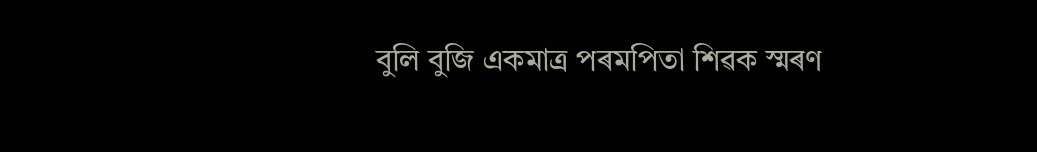বুলি বুজি একমাত্ৰ পৰমপিতা শিৱক স্মৰণ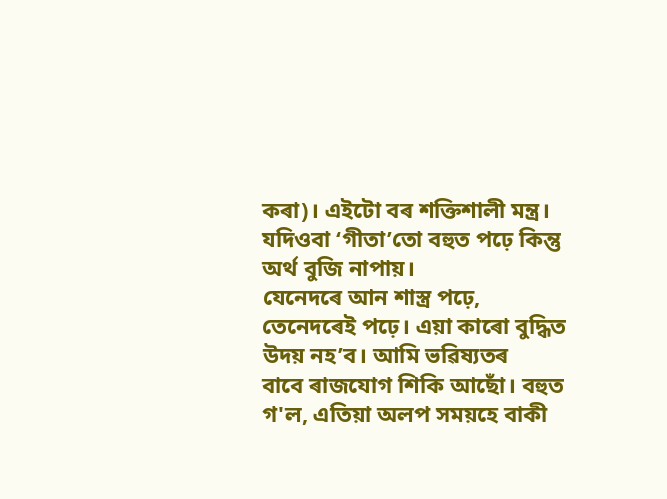কৰা)। এইটো বৰ শক্তিশালী মন্ত্ৰ। যদিওবা ‘গীতা’তো বহুত পঢ়ে কিন্তু অৰ্থ বুজি নাপায়।
যেনেদৰে আন শাস্ত্ৰ পঢ়ে, তেনেদৰেই পঢ়ে। এয়া কাৰো বুদ্ধিত উদয় নহ’ব। আমি ভৱিষ্যতৰ
বাবে ৰাজযোগ শিকি আছোঁ। বহুত গ'ল, এতিয়া অলপ সময়হে বাকী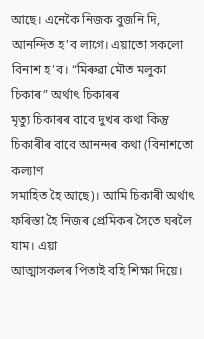আছে। এনেকৈ নিজক বুজনি দি,
আনন্দিত হ’ব লাগে। এয়াতো সকলো বিনাশ হ'ব। “মিৰুৱা মৌত মলুকা চিকাৰ” অৰ্থাৎ চিকাৰৰ
মৃত্যু চিকাৰৰ বাবে দুখৰ কথা কিন্তু চিকাৰীৰ বাবে আনন্দৰ কথা (বিনাশতো কল্যাণ
সমাহিত হৈ আছে)। আমি চিকাৰী অৰ্থাৎ ফৰিস্তা হৈ নিজৰ প্ৰেমিকৰ সৈতে ঘৰলৈ যাম। এয়া
আত্মাসকলৰ পিতাই বহি শিক্ষা দিয়ে।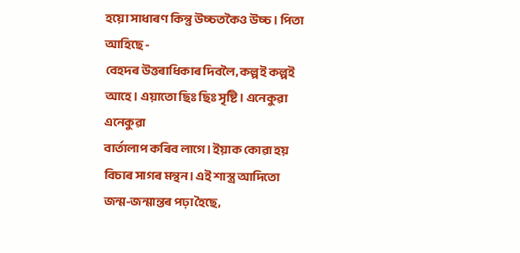হয়ো সাধাৰণ কিন্তু উচ্চতকৈও উচ্চ। পিতা আহিছে -
বেহদৰ উত্তৰাধিকাৰ দিবলৈ, কল্পই কল্পই আহে। এয়াতো ছিঃ ছিঃ সৃষ্টি। এনেকুৱা এনেকুৱা
বাৰ্তালাপ কৰিব লাগে। ইয়াক কোৱা হয় বিচাৰ সাগৰ মন্থন। এই শাস্ত্ৰ আদিতো
জন্ম-জন্মান্তৰ পঢ়া হৈছে,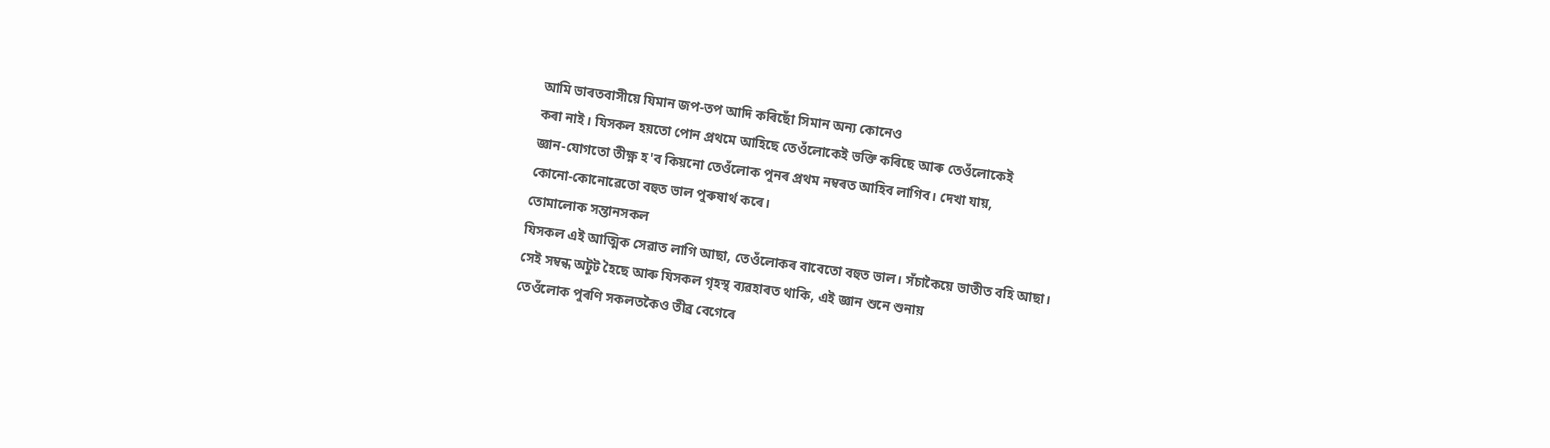আমি ভাৰতবাসীয়ে যিমান জপ-তপ আদি কৰিছোঁ সিমান অন্য কোনেও
কৰা নাই। যিসকল হয়তো পোন প্ৰথমে আহিছে তেওঁলোকেই ভক্তি কৰিছে আৰু তেওঁলোকেই
জ্ঞান-যোগতো তীক্ষ্ণ হ'ব কিয়নো তেওঁলোক পুনৰ প্ৰথম নম্বৰত আহিব লাগিব। দেখা যায়,
কোনো-কোনোৱেতো বহুত ভাল পুৰুষাৰ্থ কৰে।
তোমালোক সন্তানসকল
যিসকল এই আত্মিক সেৱাত লাগি আছা, তেওঁলোকৰ বাবেতো বহুত ভাল। সঁচাকৈয়ে ভাতীত বহি আছা।
সেই সম্বন্ধ অটুট হৈছে আৰু যিসকল গৃহস্থ ব্যৱহাৰত থাকি, এই জ্ঞান শুনে শুনায়
তেওঁলোক পুৰণি সকলতকৈও তীব্ৰ বেগেৰে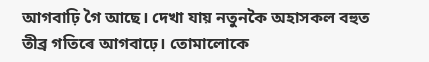আগবাঢ়ি গৈ আছে। দেখা যায় নতুনকৈ অহাসকল বহুত
তীব্ৰ গতিৰে আগবাঢ়ে। তোমালোকে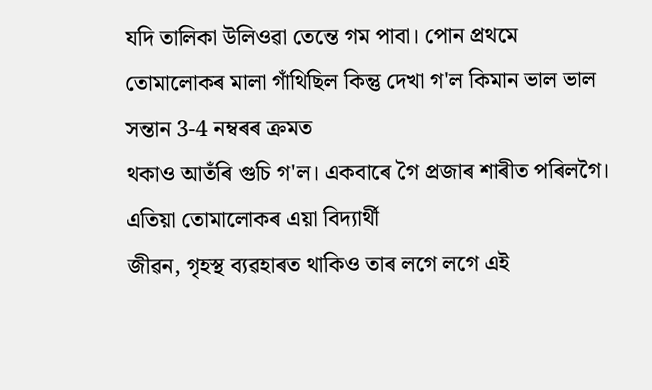যদি তালিকা উলিওৱা তেন্তে গম পাবা। পোন প্ৰথমে
তোমালোকৰ মালা গাঁথিছিল কিন্তু দেখা গ'ল কিমান ভাল ভাল সন্তান 3-4 নম্বৰৰ ক্ৰমত
থকাও আতঁৰি গুচি গ'ল। একবাৰে গৈ প্ৰজাৰ শাৰীত পৰিলগৈ। এতিয়া তোমালোকৰ এয়া বিদ্যাৰ্থী
জীৱন, গৃহস্থ ব্যৱহাৰত থাকিও তাৰ লগে লগে এই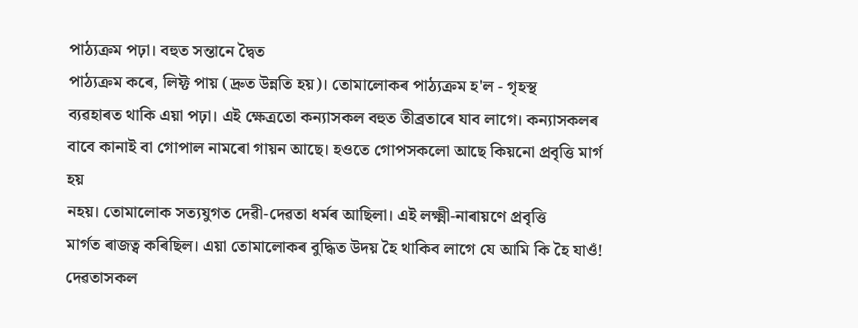পাঠ্যক্ৰম পঢ়া। বহুত সন্তানে দ্বৈত
পাঠ্যক্ৰম কৰে, লিফ্ট পায় (দ্ৰুত উন্নতি হয়)। তোমালোকৰ পাঠ্যক্ৰম হ'ল - গৃহস্থ
ব্যৱহাৰত থাকি এয়া পঢ়া। এই ক্ষেত্ৰতো কন্যাসকল বহুত তীব্ৰতাৰে যাব লাগে। কন্যাসকলৰ
বাবে কানাই বা গোপাল নামৰো গায়ন আছে। হওতে গোপসকলো আছে কিয়নো প্ৰবৃত্তি মাৰ্গ হয়
নহয়। তোমালোক সত্যযুগত দেৱী-দেৱতা ধৰ্মৰ আছিলা। এই লক্ষ্মী-নাৰায়ণে প্ৰবৃত্তি
মাৰ্গত ৰাজত্ব কৰিছিল। এয়া তোমালোকৰ বুদ্ধিত উদয় হৈ থাকিব লাগে যে আমি কি হৈ যাওঁ!
দেৱতাসকল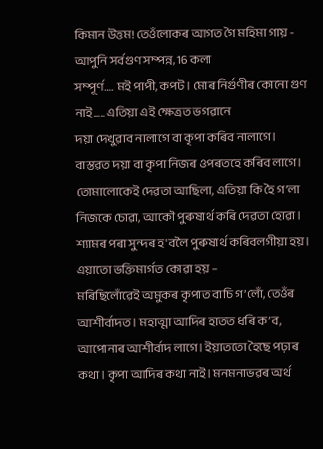কিমান উত্তম! তেওঁলোকৰ আগত গৈ মহিমা গায় - আপুনি সৰ্বগুণ সম্পন্ন, 16 কলা
সম্পূৰ্ণ…. মই পাপী, কপট। মোৰ নিৰ্গুণীৰ কোনো গুণ নাই..... এতিয়া এই ক্ষেত্ৰত ভগৱানে
দয়া দেখুৱাব নালাগে বা কৃপা কৰিব নালাগে। বাস্তৱত দয়া বা কৃপা নিজৰ ওপৰতহে কৰিব লাগে।
তোমালোকেই দেৱতা আছিলা, এতিয়া কি হৈ গ’লা নিজকে চোৱা, আকৌ পুৰুষাৰ্থ কৰি দেৱতা হোৱা।
শ্যামৰ পৰা সুন্দৰ হ'বলৈ পুৰুষাৰ্থ কৰিবলগীয়া হয়। এয়াতো ভক্তিমাৰ্গত কোৱা হয় –
মৰিছিলোঁৱেই অমুকৰ কৃপাত বাচি গ’লোঁ, তেওঁৰ আশীৰ্বাদত। মহাত্মা আদিৰ হাতত ধৰি ক’ব,
আপোনাৰ আশীৰ্বাদ লাগে। ইয়াততো হৈছে পঢ়াৰ কথা। কৃপা আদিৰ কথা নাই। মনমনাভৱৰ অৰ্থ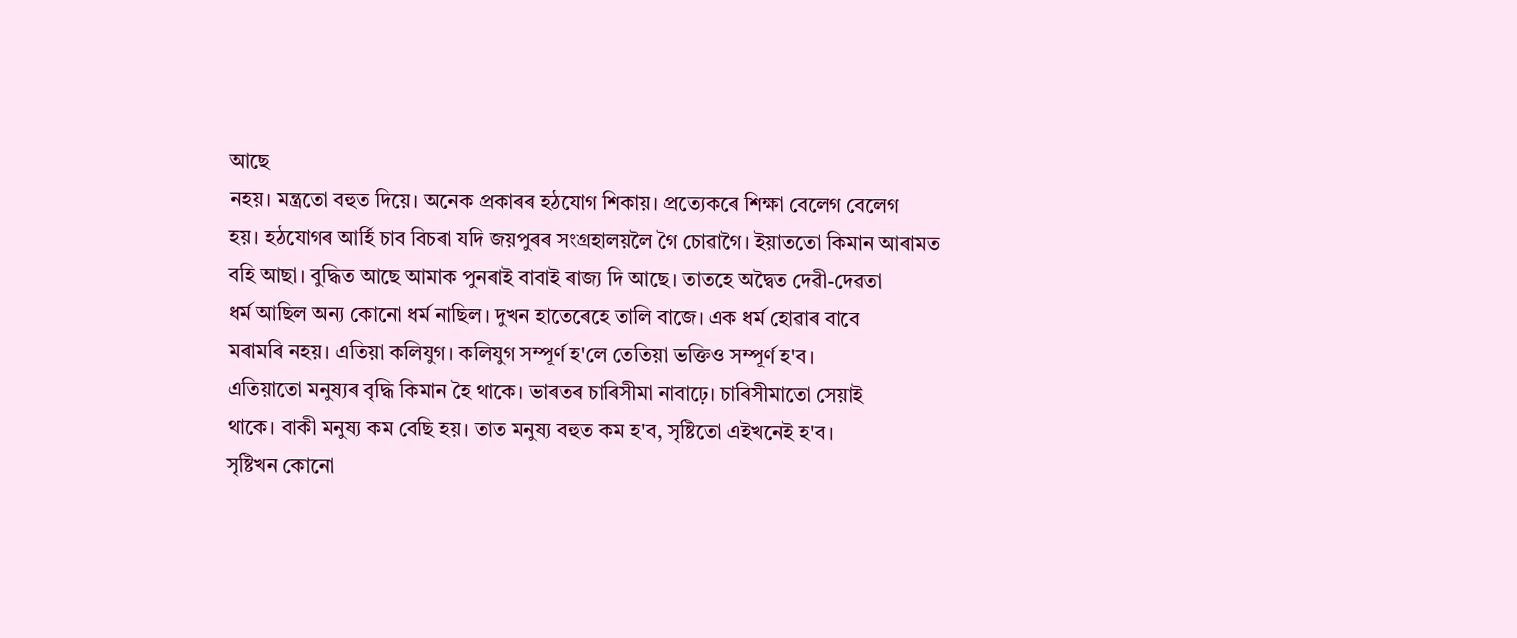আছে
নহয়। মন্ত্ৰতো বহুত দিয়ে। অনেক প্ৰকাৰৰ হঠযোগ শিকায়। প্ৰত্যেকৰে শিক্ষা বেলেগ বেলেগ
হয়। হঠযোগৰ আৰ্হি চাব বিচৰা যদি জয়পুৰৰ সংগ্ৰহালয়লৈ গৈ চোৱাগৈ। ইয়াততো কিমান আৰামত
বহি আছা। বুদ্ধিত আছে আমাক পুনৰাই বাবাই ৰাজ্য দি আছে। তাতহে অদ্বৈত দেৱী-দেৱতা
ধৰ্ম আছিল অন্য কোনো ধৰ্ম নাছিল। দুখন হাতেৰেহে তালি বাজে। এক ধৰ্ম হোৱাৰ বাবে
মৰামৰি নহয়। এতিয়া কলিযুগ। কলিযুগ সম্পূৰ্ণ হ'লে তেতিয়া ভক্তিও সম্পূৰ্ণ হ'ব।
এতিয়াতো মনুষ্যৰ বৃদ্ধি কিমান হৈ থাকে। ভাৰতৰ চাৰিসীমা নাবাঢ়ে। চাৰিসীমাতো সেয়াই
থাকে। বাকী মনুষ্য কম বেছি হয়। তাত মনুষ্য বহুত কম হ'ব, সৃষ্টিতো এইখনেই হ'ব।
সৃষ্টিখন কোনো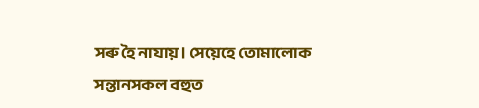সৰু হৈ নাযায়। সেয়েহে তোমালোক সন্তানসকল বহুত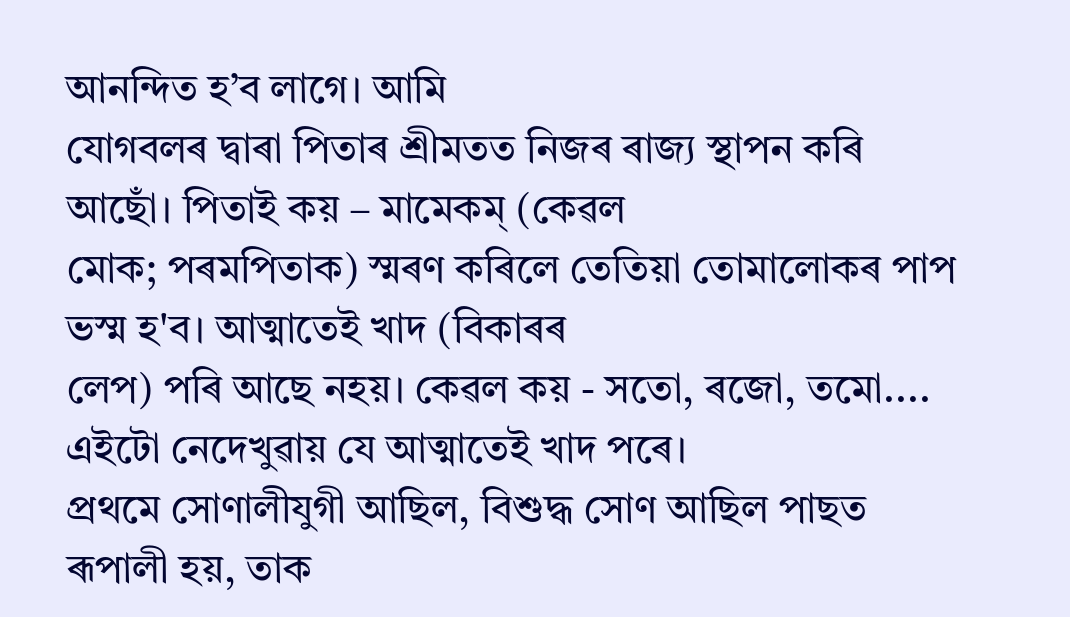আনন্দিত হ’ব লাগে। আমি
যোগবলৰ দ্বাৰা পিতাৰ শ্ৰীমতত নিজৰ ৰাজ্য স্থাপন কৰি আছোঁ। পিতাই কয় – মামেকম্ (কেৱল
মোক; পৰমপিতাক) স্মৰণ কৰিলে তেতিয়া তোমালোকৰ পাপ ভস্ম হ'ব। আত্মাতেই খাদ (বিকাৰৰ
লেপ) পৰি আছে নহয়। কেৱল কয় - সতো, ৰজো, তমো.... এইটো নেদেখুৱায় যে আত্মাতেই খাদ পৰে।
প্ৰথমে সোণালীযুগী আছিল, বিশুদ্ধ সোণ আছিল পাছত ৰূপালী হয়, তাক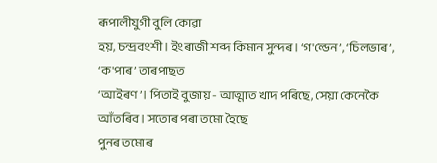ৰূপালীযুগী বুলি কোৱা
হয়, চন্দ্ৰবংশী। ইংৰাজী শব্দ কিমান সুন্দৰ। ‘গ'ল্ডেন’, ‘চিলভাৰ’, ‘ক'পাৰ’ তাৰপাছত
‘আইৰণ’। পিতাই বুজায় - আত্মাত খাদ পৰিছে, সেয়া কেনেকৈ আঁতৰিব। সতোৰ পৰা তমো হৈছে
পুনৰ তমোৰ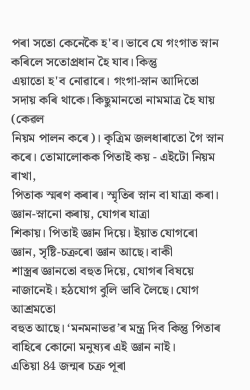পৰা সতো কেনেকৈ হ'ব। ভাবে যে গংগাত স্নান কৰিলে সতোপ্ৰধান হৈ যাব। কিন্তু
এয়াতো হ'ব নোৱাৰে। গংগা-স্নান আদিতো সদায় কৰি থাকে। কিছুমানতো নামমাত্ৰ হৈ যায় (কেৱল
নিয়ম পালন কৰে)। কৃত্ৰিম জলধাৰাতো গৈ স্নান কৰে। তোমালোকক পিতাই কয় - এইটো নিয়ম ৰাখা,
পিতাক স্মৰণ কৰাৰ। স্মৃতিৰ স্নান বা যাত্ৰা কৰা। জ্ঞান-স্নানো কৰায়, যোগৰ যাত্ৰা
শিকায়। পিতাই জ্ঞান দিয়ে। ইয়াত যোগৰো জ্ঞান, সৃষ্টি-চক্ৰৰো জ্ঞান আছে। বাকী
শাস্ত্ৰৰ জ্ঞানতো বহুত দিয়ে, যোগৰ বিষয়ে নাজানেই। হঠযোগ বুলি ভাবি লৈছে। যোগ আশ্ৰমতো
বহুত আছে। ‘মনমনাভৱ’ৰ মন্ত্ৰ দিব কিন্তু পিতাৰ বাহিৰে কোনো মনুষ্যৰ এই জ্ঞান নাই।
এতিয়া 84 জন্মৰ চক্ৰ পূৰা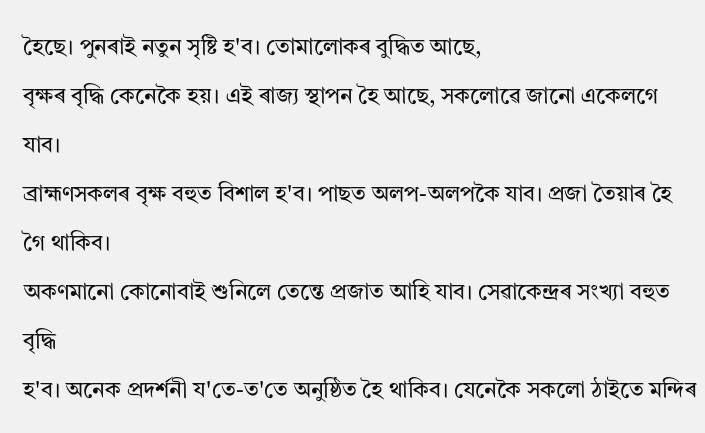হৈছে। পুনৰাই নতুন সৃষ্টি হ'ব। তোমালোকৰ বুদ্ধিত আছে,
বৃক্ষৰ বৃদ্ধি কেনেকৈ হয়। এই ৰাজ্য স্থাপন হৈ আছে, সকলোৱে জানো একেলগে যাব।
ব্ৰাহ্মণসকলৰ বৃক্ষ বহুত বিশাল হ'ব। পাছত অলপ-অলপকৈ যাব। প্ৰজা তৈয়াৰ হৈ গৈ থাকিব।
অকণমানো কোনোবাই শুনিলে তেন্তে প্ৰজাত আহি যাব। সেৱাকেন্দ্ৰৰ সংখ্যা বহুত বৃদ্ধি
হ'ব। অনেক প্ৰদৰ্শনী য'তে-ত'তে অনুষ্ঠিত হৈ থাকিব। যেনেকৈ সকলো ঠাইতে মন্দিৰ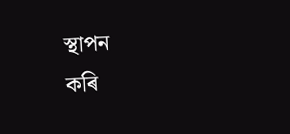স্থাপন
কৰি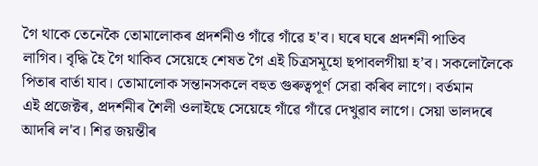গৈ থাকে তেনেকৈ তোমালোকৰ প্ৰদৰ্শনীও গাঁৱে গাঁৱে হ'ব। ঘৰে ঘৰে প্ৰদৰ্শনী পাতিব
লাগিব। বৃদ্ধি হৈ গৈ থাকিব সেয়েহে শেষত গৈ এই চিত্ৰসমূহো ছপাবলগীয়া হ’ব। সকলোলৈকে
পিতাৰ বাৰ্তা যাব। তোমালোক সন্তানসকলে বহুত গুৰুত্বপূৰ্ণ সেৱা কৰিব লাগে। বৰ্তমান
এই প্ৰজেক্টৰ, প্ৰদৰ্শনীৰ শৈলী ওলাইছে সেয়েহে গাঁৱে গাঁৱে দেখুৱাব লাগে। সেয়া ভালদৰে
আদৰি ল'ব। শিৱ জয়ন্তীৰ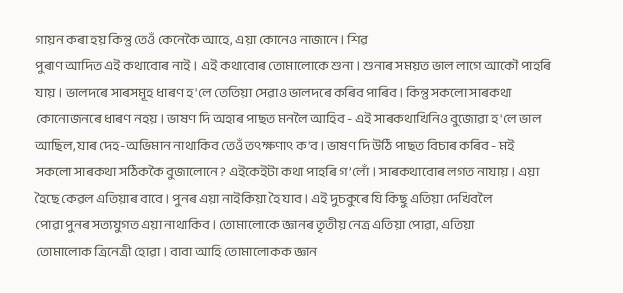গায়ন কৰা হয় কিন্তু তেওঁ কেনেকৈ আহে, এয়া কোনেও নাজানে। শিৱ
পুৰাণ আদিত এই কথাবোৰ নাই। এই কথাবোৰ তোমালোকে শুনা। শুনাৰ সময়ত ভাল লাগে আকৌ পাহৰি
যায়। ভালদৰে সাৰসমূহ ধাৰণ হ'লে তেতিয়া সেৱাও ভালদৰে কৰিব পাৰিব। কিন্তু সকলো সাৰকথা
কোনোজনৰে ধাৰণ নহয়। ভাষণ দি অহাৰ পাছত মনলৈ আহিব - এই সাৰকথাখিনিও বুজোৱা হ'লে ভাল
আছিল, যাৰ দেহ-অভিমান নাথাকিব তেওঁ তৎক্ষণাৎ ক'ব। ভাষণ দি উঠি পাছত বিচাৰ কৰিব - মই
সকলো সাৰকথা সঠিককৈ বুজালোনে? এইকেইটা কথা পাহৰি গ’লোঁ। সাৰকথাবোৰ লগত নাযায়। এয়া
হৈছে কেৱল এতিয়াৰ বাবে। পুনৰ এয়া নাইকিয়া হৈ যাব। এই দুচকুৰে যি কিছু এতিয়া দেখিবলৈ
পোৱা পুনৰ সত্যযুগত এয়া নাথাকিব। তোমালোকে জ্ঞানৰ তৃতীয় নেত্ৰ এতিয়া পোৱা, এতিয়া
তোমালোক ত্ৰিনেত্ৰী হোৱা। বাবা আহি তোমালোকক জ্ঞান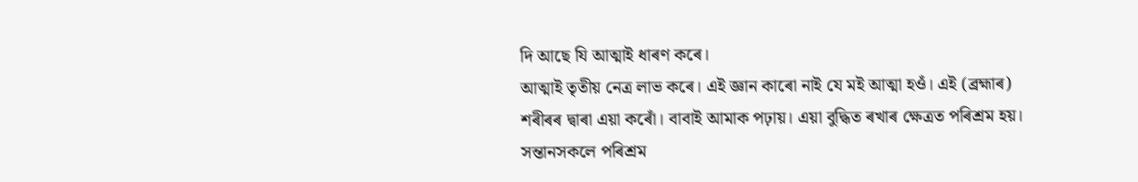দি আছে যি আত্মাই ধাৰণ কৰে।
আত্মাই তৃতীয় নেত্ৰ লাভ কৰে। এই জ্ঞান কাৰো নাই যে মই আত্মা হওঁ। এই (ব্ৰহ্মাৰ)
শৰীৰৰ দ্বাৰা এয়া কৰোঁ। বাবাই আমাক পঢ়ায়। এয়া বুদ্ধিত ৰখাৰ ক্ষেত্ৰত পৰিশ্ৰম হয়।
সন্তানসকলে পৰিশ্ৰম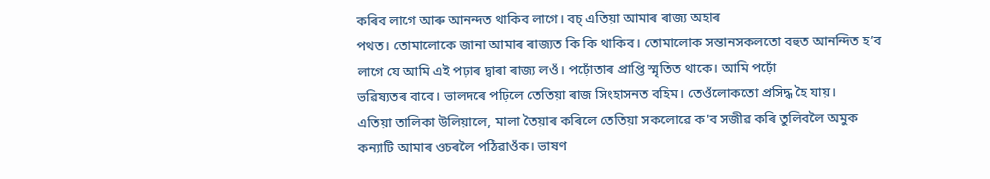কৰিব লাগে আৰু আনন্দত থাকিব লাগে। বচ্ এতিয়া আমাৰ ৰাজ্য অহাৰ
পথত। তোমালোকে জানা আমাৰ ৰাজ্যত কি কি থাকিব। তোমালোক সন্তানসকলতো বহুত আনন্দিত হ’ব
লাগে যে আমি এই পঢ়াৰ দ্বাৰা ৰাজ্য লওঁ। পঢ়োঁতাৰ প্ৰাপ্তি স্মৃতিত থাকে। আমি পঢ়োঁ
ভৱিষ্যতৰ বাবে। ভালদৰে পঢ়িলে তেতিয়া ৰাজ সিংহাসনত বহিম। তেওঁলোকতো প্ৰসিদ্ধ হৈ যায়।
এতিয়া তালিকা উলিয়ালে, মালা তৈয়াৰ কৰিলে তেতিয়া সকলোৱে ক'ব সজীৱ কৰি তুলিবলৈ অমুক
কন্যাটি আমাৰ ওচৰলৈ পঠিৱাওঁক। ভাষণ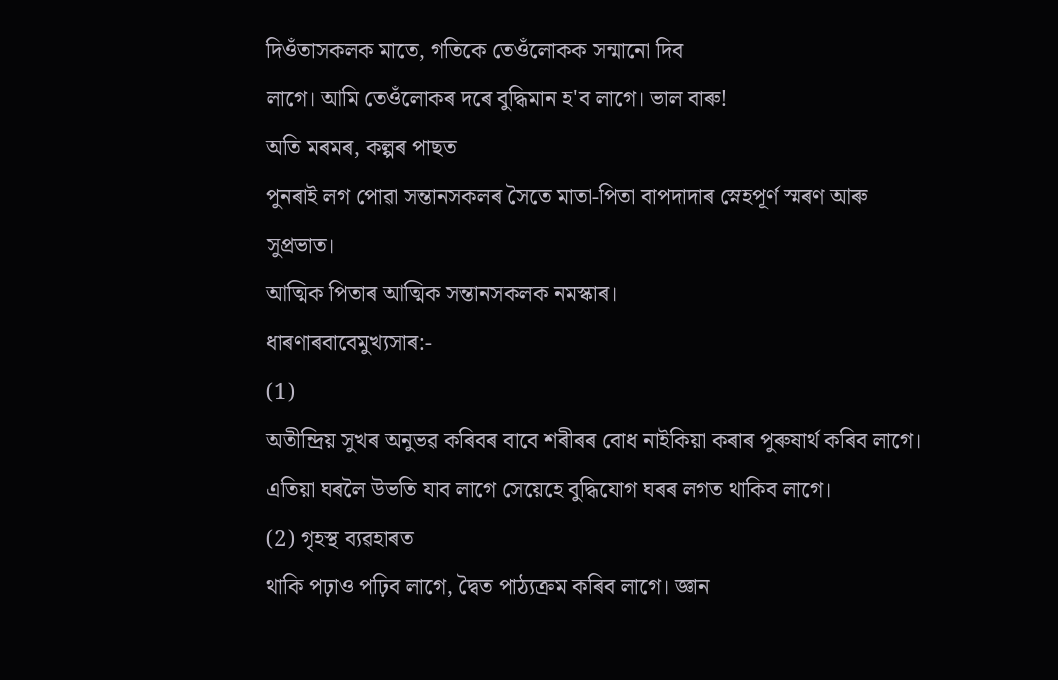দিওঁতাসকলক মাতে, গতিকে তেওঁলোকক সন্মানো দিব
লাগে। আমি তেওঁলোকৰ দৰে বুদ্ধিমান হ'ব লাগে। ভাল বাৰু!
অতি মৰমৰ, কল্পৰ পাছত
পুনৰাই লগ পোৱা সন্তানসকলৰ সৈতে মাতা-পিতা বাপদাদাৰ স্নেহপূৰ্ণ স্মৰণ আৰু সুপ্ৰভাত।
আত্মিক পিতাৰ আত্মিক সন্তানসকলক নমস্কাৰ।
ধাৰণাৰবাবেমুখ্যসাৰ:-
(1)
অতীন্দ্ৰিয় সুখৰ অনুভৱ কৰিবৰ বাবে শৰীৰৰ বোধ নাইকিয়া কৰাৰ পুৰুষাৰ্থ কৰিব লাগে।
এতিয়া ঘৰলৈ উভতি যাব লাগে সেয়েহে বুদ্ধিযোগ ঘৰৰ লগত থাকিব লাগে।
(2) গৃহস্থ ব্যৱহাৰত
থাকি পঢ়াও পঢ়িব লাগে, দ্বৈত পাঠ্যক্ৰম কৰিব লাগে। জ্ঞান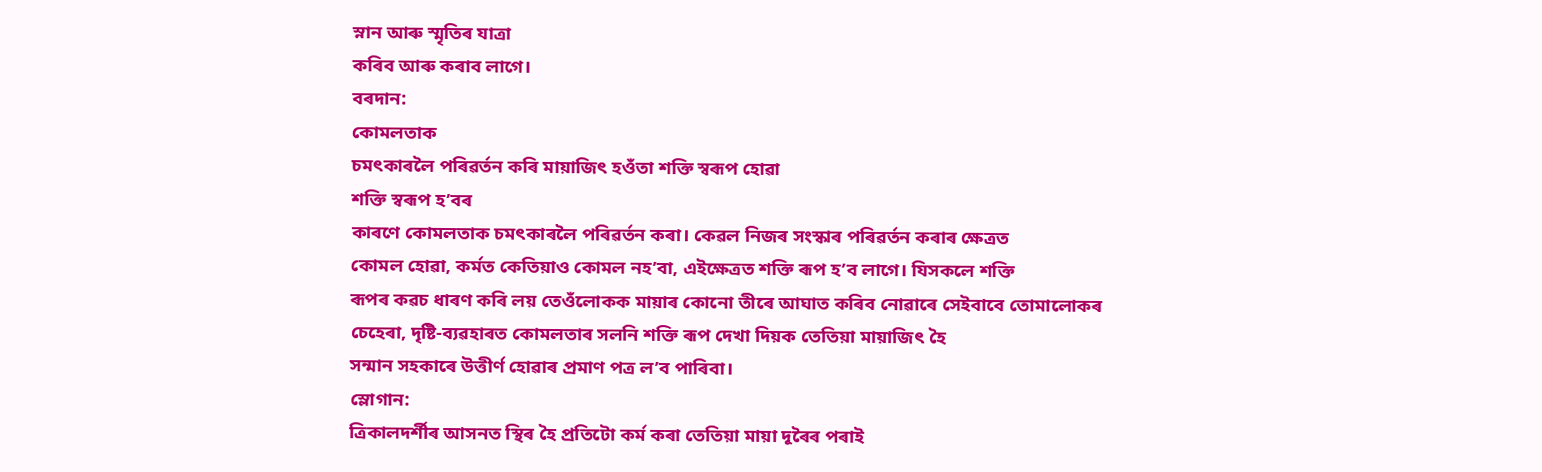স্নান আৰু স্মৃতিৰ যাত্ৰা
কৰিব আৰু কৰাব লাগে।
বৰদান:
কোমলতাক
চমৎকাৰলৈ পৰিৱৰ্তন কৰি মায়াজিৎ হওঁতা শক্তি স্বৰূপ হোৱা
শক্তি স্বৰূপ হ’বৰ
কাৰণে কোমলতাক চমৎকাৰলৈ পৰিৱৰ্তন কৰা। কেৱল নিজৰ সংস্কাৰ পৰিৱৰ্তন কৰাৰ ক্ষেত্ৰত
কোমল হোৱা, কৰ্মত কেতিয়াও কোমল নহ’বা, এইক্ষেত্ৰত শক্তি ৰূপ হ’ব লাগে। যিসকলে শক্তি
ৰূপৰ কৱচ ধাৰণ কৰি লয় তেওঁলোকক মায়াৰ কোনো তীৰে আঘাত কৰিব নোৱাৰে সেইবাবে তোমালোকৰ
চেহেৰা, দৃষ্টি-ব্যৱহাৰত কোমলতাৰ সলনি শক্তি ৰূপ দেখা দিয়ক তেতিয়া মায়াজিৎ হৈ
সন্মান সহকাৰে উত্তীৰ্ণ হোৱাৰ প্ৰমাণ পত্ৰ ল’ব পাৰিবা।
স্লোগান:
ত্ৰিকালদৰ্শীৰ আসনত স্থিৰ হৈ প্ৰতিটো কর্ম কৰা তেতিয়া মায়া দূৰৈৰ পৰাই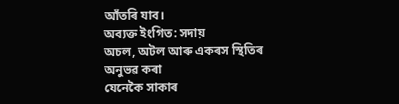আঁতৰি যাব।
অব্যক্ত ইংগিত: সদায়
অচল, অটল আৰু একৰস স্থিতিৰ অনুভৱ কৰা
যেনেকৈ সাকাৰ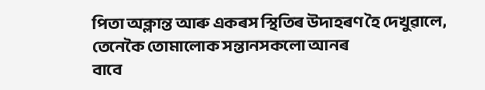পিতা অক্লান্ত আৰু একৰস স্থিতিৰ উদাহৰণ হৈ দেখুৱালে, তেনেকৈ তোমালোক সন্তানসকলো আনৰ
বাবে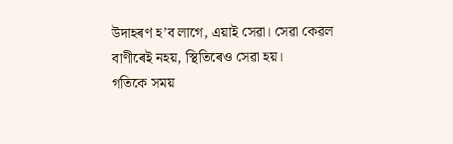উদাহৰণ হ’ব লাগে, এয়াই সেৱা। সেৱা কেৱল বাণীৰেই নহয়, স্থিতিৰেও সেৱা হয়।
গতিকে সময়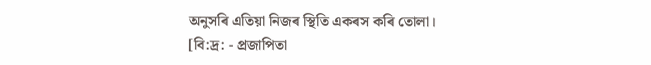অনুসৰি এতিয়া নিজৰ স্থিতি একৰস কৰি তোলা।
[বি:দ্ৰ: - প্ৰজাপিতা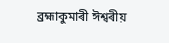ব্ৰহ্মাকুমাৰী ঈশ্বৰীয়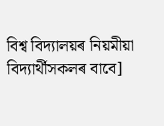বিশ্ব বিদ্যালয়ৰ নিয়মীয়া বিদ্যাৰ্থীসকলৰ বাবে]